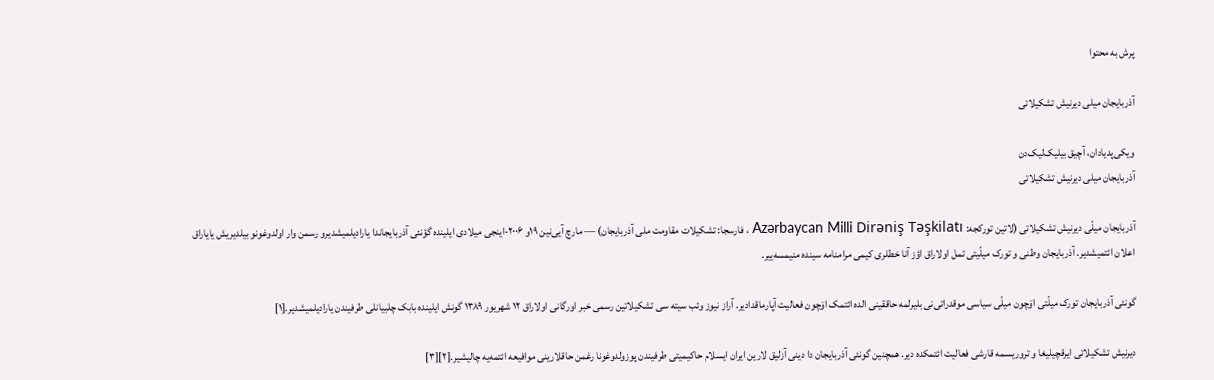پرش به محتوا

آذربایجان میلی دیرنیش تشکیلاتی

ویکی‌پدیادان، آچیق بیلیک‌لیک‌دن
آذربایجان میلی دیرنیش تشکیلاتی

آذربایجان میلّی دیرنیش تشکیلاتی (لاتین تورکجه: Azərbaycan Milli Dirəniş Təşkilatı ، فارسجا: تشکیلات مقاومت ملی آذربایجان) — مارچ آیی‌نین ۱۹و ۲۰۰۶-اینجی میلادی ایلینده گؤنئی آذربایجاندا یارادیلمیشدیرو رسمن وار اولدوغونو بیلدیریش یایاراق اعلان ائتمیشدیر. آذربایجان وطنی و تورک میلّیتی تمل اولاراق اؤز آنا خطلری کیمی مرامنامه سینده منیمسه‌ییر.

گونئی آذربایجان تورک میلّتی اۆچون میلّی سیاسی موقدراتی‌نی بلیرلمه حاققینی الده ائتمک اۆچون فعالیت آپارماقدادیر. آراز نیوز وئب سیته سی تشکیلاتین رسمی خبر اورگانی اولاراق ۱۲ شهریور ۱۳۸۹ گونش ایلینده بابک چلبیانلی طرفیندن یارادیلمیشدیر.[۱]

دیرنیش تشکیلاتی ایرقچیلیغا و تروریسمه قارشی فعالیت ائتمکده دیر. همچنین گونئی آذربایجان دا دینی آزلیق لارین ایران ایسلام حاکیمیتی طرفیندن پوزولدوغونا رغمن حاقلارینی موافیعه ائتمه‌یه چالیشیر.[۲][۳]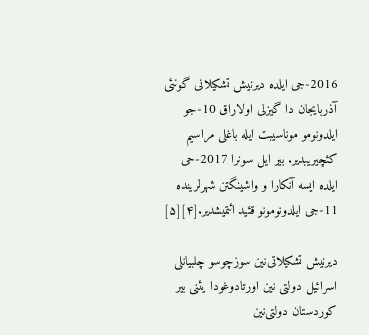2016-جی ایلده دیرنیش تشکیلانی گونئی آذربایجان دا گیزلی اولاراق 10-جو ایلدونومو موناسیبت ایله باغلی مراسیم کئچیریبدیر. بیر ایل سونرا 2017-حی ایلده ایسه آنکارا و واشینگتن شهرلرینده 11-جی ایلدونومونو قئید ائتمیشدیر.[۴][۵]

دیرنیش تشکیلاتی‌نین سوزچوسو چلبیانلی اسرائیل دولتی نین اورتادوغودا یئنی بیر کوردستان دولتی‌نین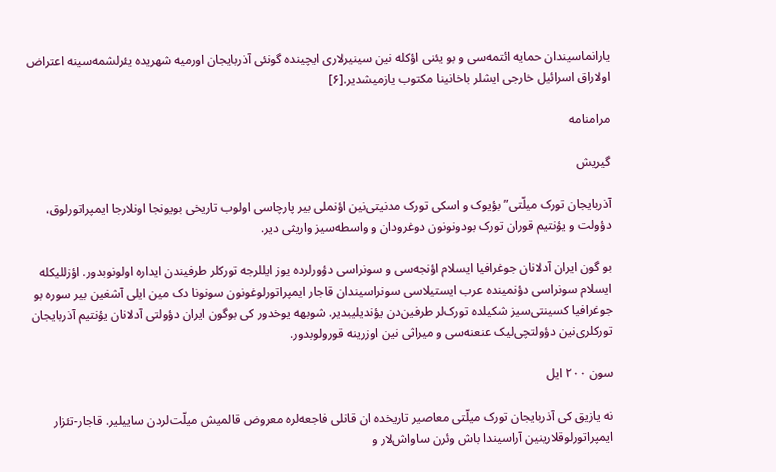یارانماسیندان حمایه ائتمه‌سی و بو یئنی اؤکله نین سینیرلاری ایچینده گونئی آذربایجان اورمیه شهریده یئرلشمه‌سینه اعتراض اولاراق اسرائیل خارجی ایشلر باخانینا مکتوب یازمیشدیر.[۶]

مرامنامه

گیریش

آذربایجان تورک میلّتی” بؤیوک و اسکی تورک مدنیتی‌نین اؤنملی بیر پارچاسی اولوب تاریخی بویونجا اونلارجا ایمپراتورلوق، دؤولت و یؤنتیم قوران تورک بودونونون دوغرودان و واسطه‌سیز واریثی دیر.

بو گون ایران آدلانان جوغرافیا ایسلام اؤنجه‌سی و سونراسی دؤورلرده یوز ایللرجه تورکلر طرفیندن ایداره اولونوبدور. اؤزللیکله ایسلام سونراسی دؤنمینده عرب ایستیلاسی سونراسیندان قاجار ایمپراتورلوغونون سونونا دک مین ایلی آشغین بیر سوره بو جوغرافیا کسینتی‌سیز شکیلده تورک‌لر طرفین‌دن یؤندیلیبدیر. شوبهه یوخدور کی بوگون ایران دؤولتی آدلانان یؤنتیم آذربایجان تورکلری‌نین دؤولتچی‌لیک عنعنه‌سی و میراثی نین اوزرینه قورولوبدور.

سون ۲۰۰ ایل

نه یازیق کی آذربایجان تورک میلّتی معاصیر تاریخده ان قانلی فاجعه‌لره معروض قالمیش میلّت‌لردن ساییلیر. قاجار-تئزار ایمپراتورلوقلارینین آراسیندا باش وئرن ساواش‌لار و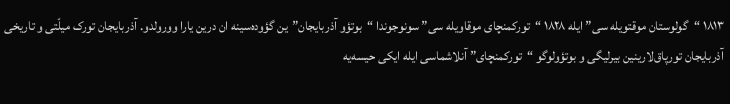۱۸۱۳ “گولوستان موقتویله سی” ایله ۱۸۲۸ “تورکمنچای موقاویله سی” سونوجوندا “بوتؤو آذربایجان”ین گؤوده‌سینه ان درین یارا وورولدو. آذربایجان تورک میلّتی و تاریخی آذربایجان تورپاق‌لارینین بیرلیگی و بوتؤولوگو “تورکمنچای” آنلاشماسی ایله ایکی حیسه‌یه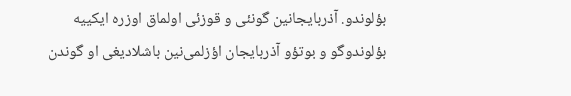بؤلوندو. آذربایجانین گونئی و قوزئی اولماق اوزره ایکییه بؤلوندوگو و بوتؤو آذربایجان اؤزلمی‌نین باشلادیغی او گوندن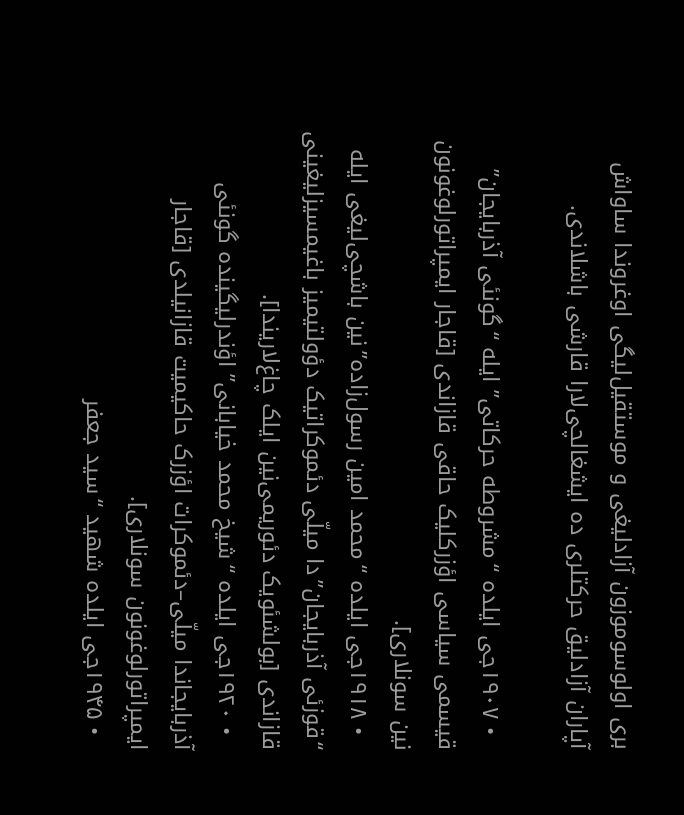بری اولوسوموزون آزادلیغی و موستقیل‌لیگی اوغروندا ساواش آپاران آزادلیق حرکتلری ده ایشغالچی‌لارا قارشی باشلاندی.

  • ۱۹۰۷جی ایلده “مشروطه حرکاتی” ایله “گونئی آذربایجان” قیسمی سیاسی اؤزرکلیک حاقی قازاندی [قاجار ایمپراتورلوغونون نین سونلاری].
  • ۱۹۱۸جی ایلده “محمد امین رسول‌زاده”نین باشچی‌لیغی ایله “قوزئی آذربایجان”دا میلّی دئموکراتیک دؤولتیمیز باغیمسیزلیغینی قازاندی [بولشئویک دئوریمی‌نین ایلک چاغ‌لاریندا].
  • ۱۹۲۰جی ایلده “شیخ محمد خیابانی” اؤندرلیگینده گونئی آذربایجاندا میلّی–دئموکرات اؤزرک حاکیمیت قازانیلدی [قاجار ایمپراتورلوغونون سونلاری].
  • ۱۹۴۵جی ایلده شهید “سید جعفر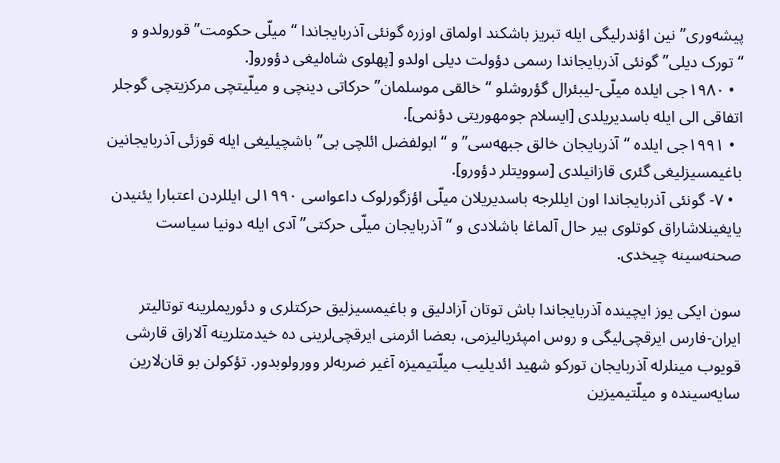پیشه‌وری”نین اؤندرلیگی ایله تبریز باشکند اولماق اوزره گونئی آذربایجاندا “میلّی حکومت” قورولدو و “تورک دیلی” گونئی آذربایجاندا رسمی دؤولت دیلی اولدو [پهلوی شاه‌لیغی دؤورو[.
  • ۱۹۸۰جی ایلده میلّی-لیبئرال گؤروشلو “خالقی موسلمان” حرکاتی دینچی و میلّیتچی مرکزیتچی گوجلر اتفاقی الی ایله باسدیریلدی [ایسلام جومهوریتی دؤنمی].
  • ۱۹۹۱جی ایلده “آذربایجان خالق جبهه‌سی” و “ابولفضل ائلچی بی” باشچیلیغی ایله قوزئی آذربایجانین باغیمسیزلیغی گئری قازانیلدی [سوویتلر دؤورو].
  • ۷- گونئی آذربایجاندا اون ایللرجه باسدیریلان میلّی اؤزگورلوک داعواسی ۱۹۹۰لی ایللردن اعتبارا یئنیدن یایغینلاشاراق کوتلوی بیر حال آلماغا باشلادی و “آذربایجان میلّی حرکتی” آدی ایله دونیا سیاست صحنه‌سینه چیخدی.

سون ایکی یوز ایچینده آذربایجاندا باش توتان آزادلیق و باغیمسیزلیق حرکتلری و دئوریملرینه توتالیتر ایران-فارس ایرقچی‌لیگی و روس امپئریالیزمی، بعضا ائرمنی ایرقچی‌لرینی ده خیدمتلرینه آلاراق قارشی قویوب مینلرله آذربایجان تورکو شهید ائدیلیب میلّتیمیزه آغیر ضربه‌لر وورولوبدور. تؤکولن بو قان‌لارین سایه‌سینده و میلّتیمیزین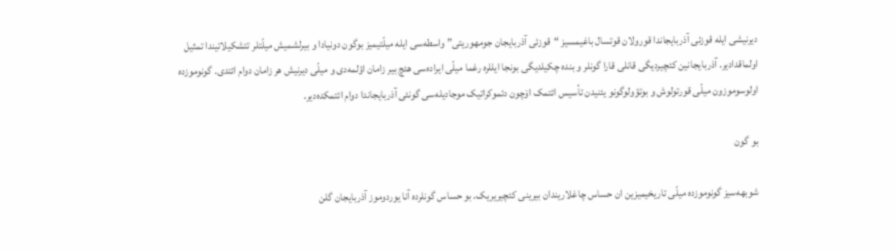دیرنیشی ایله قوزئی آذربایجاندا قورولان قوتسال باغیمسیز “قوزئی آذربایجان جومهوریتی” واسطه‌سی ایله میلّتیمیز بوگون دونیادا و بیرلشمیش میلّتلر تتشکیلاتیندا تمثیل اولماقدادیر. آذربایجانین کئچیردیگی قانلی قارا گونلر و بنده چکیلدیگی بونجا ایللره رغما میلّی ایراده‌سی هئچ بیر زامان اؤلمه‌دی و میلّی دیرنیش هر زامان دوام ائتدی. گونوموزده اولوسوموزون میلّی قورتولوش و بوتؤولوگونو یئنیدن تأسیس ائتمک اۆچون دئموکراتیک موجادیله‌سی گونئی آذربایجاندا دوام ائتمکده‌دیر.

بو گون

شوبهه‌سیز گونوموزده میلّی تاریخیمیزین ان حساس چاغلاریندان بیرینی کئچیریریک. بو حساس گونلرده آنا یوردوموز آذربایجان گلن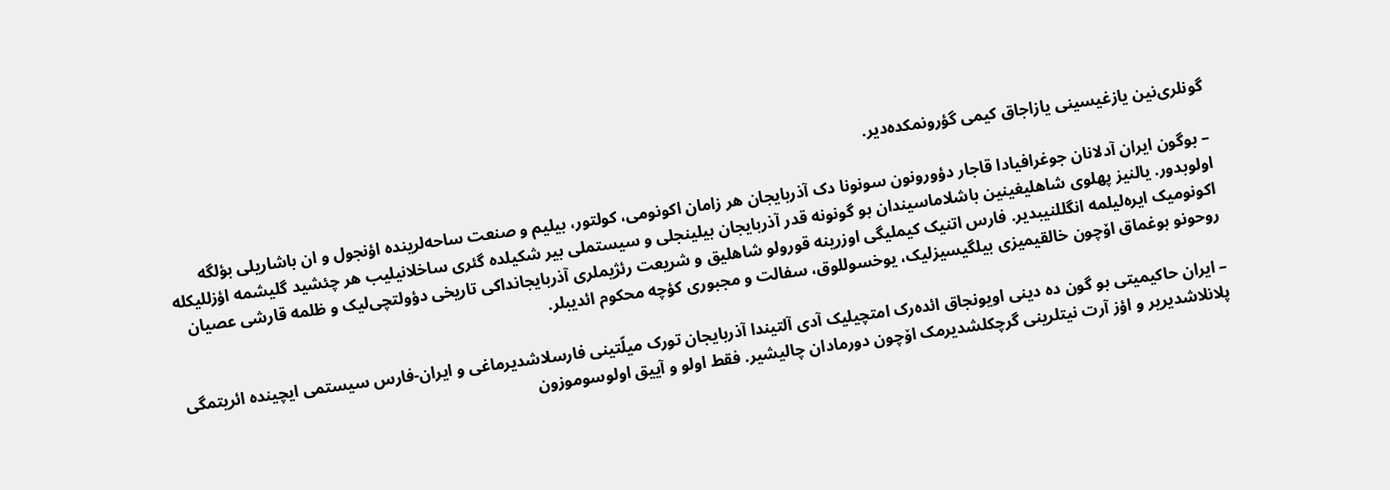گونلری‌نین یازغیسینی یازاجاق کیمی گؤرونمکده‌دیر.

– بوگون ایران آدلانان جوغرافیادا قاجار دؤورونون سونونا دک آذربایجان هر زامان اکونومی، کولتور، بیلیم و صنعت ساحه‌لرینده اؤنجول و ان باشاریلی بؤلگه اولوبدور. یالنیز پهلوی شاهلیغینین باشلاماسیندان بو گونونه قدر آذربایجان بیلینجلی و سیستملی بیر شکیلده گئری ساخلانیلیب هر چئشید گلیشمه اؤزللیکله اکونومیک ایره‌لیلمه انگللنیبدیر. فارس اتنیک کیملیگی اوزرینه قورولو شاهلیق و شریعت رئژیملری آذربایجانداکی تاریخی دؤولتچی‌لیک و ظلمه قارشی عصیان روحونو بوغماق اۆچون خالقیمیزی بیلگیسیزلیک، یوخسوللوق، سفالت و مجبوری کؤچه محکوم ائدیبلر.

– ایران حاکیمیتی بو گون ده دینی اویونجاق ائده‌رک امتچیلیک آدی آلتیندا آذربایجان تورک میلّتینی فارسلاشدیرماغی و ایران-فارس سیستمی ایچینده ائریتمگی پلانلاشدیریر و اؤز آرت نیتلرینی گرچکلشدیرمک اۆچون دورمادان چالیشیر. فقط اولو و آییق اولوسوموزون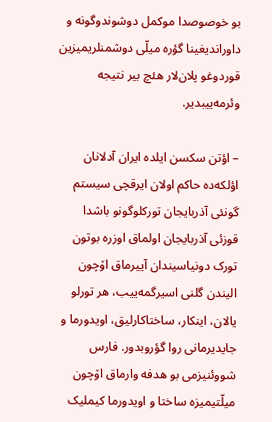بو خوصوصدا موکمل دوشوندوگونه و داوراندیغینا گؤره میلّی دوشمنلریمیزین قوردوغو پلان‌لار هئچ بیر نتیجه وئرمه‌ییبدیر.

– اؤتن سکسن ایلده ایران آدلانان اؤلکه‌ده حاکم اولان ایرقچی سیستم گونئی آذربایجان تورکلوگونو باشدا قوزئی آذربایجان اولماق اوزره بوتون تورک دونیاسیندان آییرماق اۆچون الیندن گلنی اسیرگمه‌ییب، هر تورلو یالان، اینکار، ساختاکارلیق، اویدورما و جایدیرمانی روا گؤروبدور. فارس شووئنیزمی بو هدفه وارماق اۆچون میلّتیمیزه ساختا و اویدورما کیملیک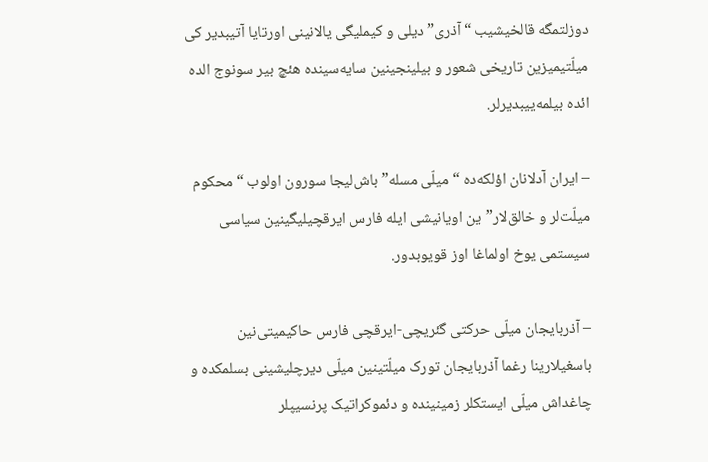دوزلتمگه قالخیشیب “آذری” دیلی و کیملیگی یالانینی اورتایا آتیبدیر کی میلّتیمیزین تاریخی شعور و بیلینجینین سایه‌سینده هئچ بیر سونوج الده ائده بیلمه‌ییبدیرلر.

– ایران آدلانان اؤلکه‌ده “میلّی مسله” باش‌لیجا سورون اولوب “محکوم میلّت‌لر و خالق‌لار”ین اویانیشی ایله فارس ایرقچیلیگینین سیاسی سیستمی یوخ اولماغا اوز قویوبدور.

– آذربایجان میلّی حرکتی گئریچی-ایرقچی فارس حاکیمیتی‌نین باسغیلارینا رغما آذربایجان تورک میلّتینین میلّی دیرچلیشینی بسلمکده و چاغداش میلّی ایستکلر زمینینده و دئموکراتیک پرنسیپلر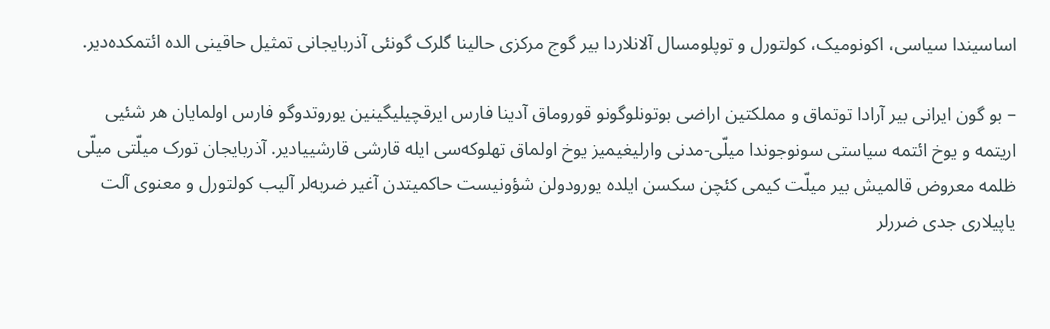اساسیندا سیاسی، اکونومیک، کولتورل و توپلومسال آلانلاردا بیر گوج مرکزی حالینا گلرک گونئی آذربایجانی تمثیل حاقینی الده ائتمکده‌دیر.

– بو گون ایرانی بیر آرادا توتماق و مملکتین اراضی بوتونلوگونو قوروماق آدینا فارس ایرقچیلیگینین یوروتدوگو فارس اولمایان هر شئیی اریتمه و یوخ ائتمه سیاستی سونوجوندا میلّی-مدنی وارلیغیمیز یوخ اولماق تهلوکه‌سی ایله قارشی قارشییادیر. آذربایجان تورک میلّتی میلّی ظلمه معروض قالمیش بیر میلّت کیمی کئچن سکسن ایلده یورودولن شؤونیست حاکمیتدن آغیر ضربه‌لر آلیب کولتورل و معنوی آلت یاپیلاری جدی ضررلر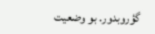گؤروبدور. بو وضعیت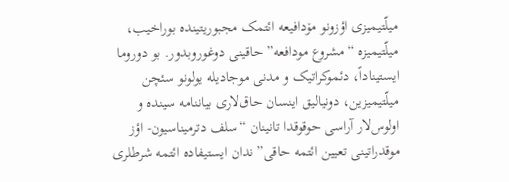میلّتیمیزی اؤزونو مۆدافیعه ائتمک مجبوریتینده بوراخیب، میلّتیمیزه “مشروع مودافعه” حاقینی دوغوروبدور. بو دوروما ایستیناداً، دئموکراتیک و مدنی موجادیله یولونو سئچن میلّتیمیزین، دونیالیق اینسان حاق‌لاری بیاننامه سینده و اولوس‌لار آراسی حوقوقدا تانینان “سلف دترمیناسیون- اؤز موقدراتینی تعیین ائتمه حاقی”ندان ایستیفاده ائتمه شرطلری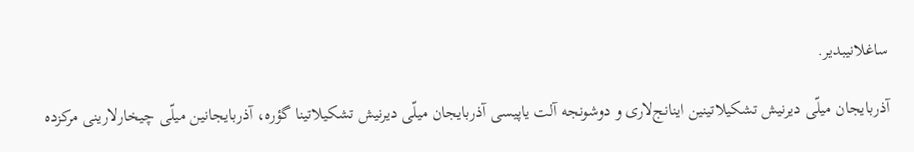ساغلانیبدیر.

آذربایجان میلّی دیرنیش تشکیلاتینین اینانج‌لاری و دوشونجه آلت یاپیسی آذربایجان میلّی دیرنیش تشکیلاتینا گؤره، آذربایجانین میلّی چیخارلارینی مرکزده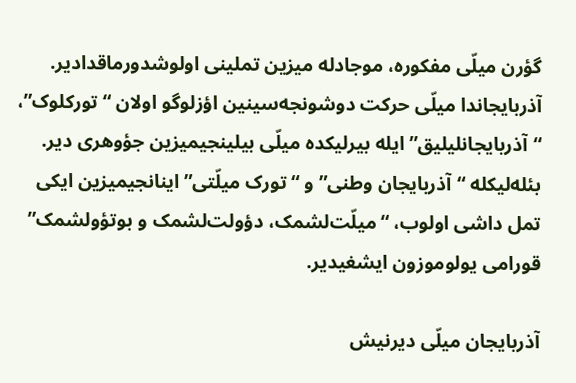گؤرن میلّی مفکوره، موجادله میزین تملینی اولوشدورماقدادیر. آذربایجاندا میلّی حرکت دوشونجه‌سینین اؤزلوگو اولان “تورکلوک”، “آذربایجانلیلیق” ایله بیرلیکده میلّی بیلینجیمیزین جؤوهری دیر. بئله‌لیکله “آذربایجان وطنی” و “تورک میلّتی” اینانجیمیزین ایکی تمل داشی اولوب، “میلّت‌لشمک، دؤولت‌لشمک و بوتؤولشمک” قورامی یولوموزون ایشغیدیر.

آذربایجان میلّی دیرنیش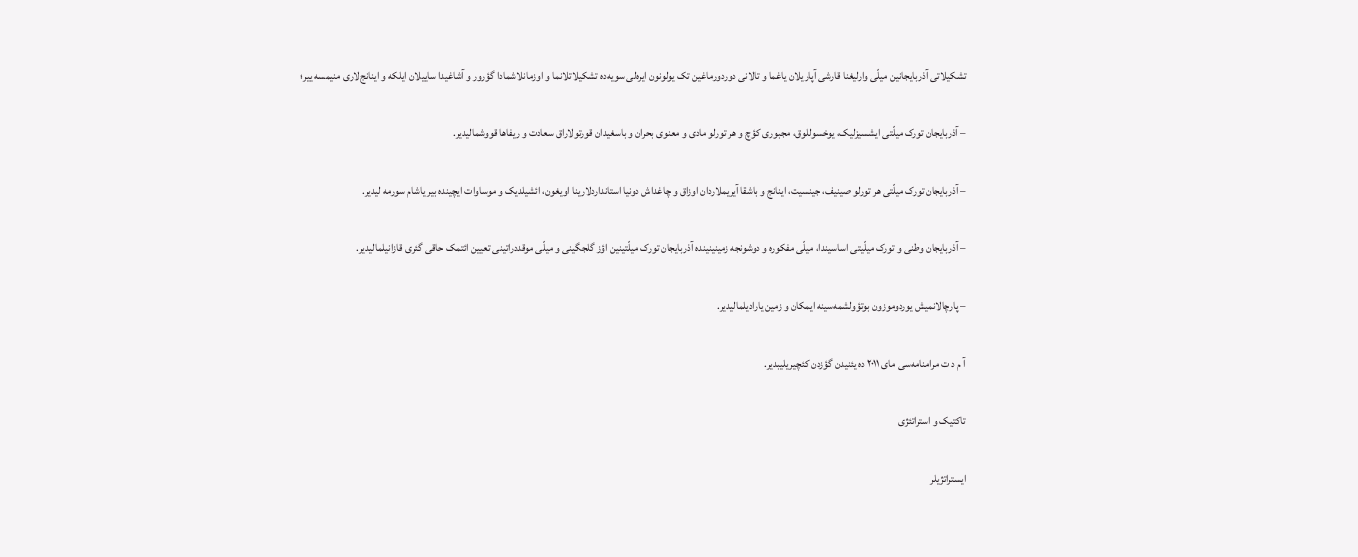تشکیلاتی آذربایجانین میلّی وارلیغنا قارشی آپاریلان یاغما و تالانی دوردورماغین تک یولونون ایره‌لی سویه‌ده تشکیلاتلانما و اوزمانلاشمادا گؤرور و آشاغیدا ساییلان ایلکه و اینانج‌لاری منیمسه ییر؛

– آذربایجان تورک میلّتی ایشسیزلیک، یوخسوللوق، مجبوری کؤچ و هر تورلو مادی و معنوی بحران و باسغیدان قورتولاراق سعادت و ریفاها قووشمالیدیر.

– آذربایجان تورک میلّتی هر تورلو صینیف، جینسیت، اینانج و باشقا آیریملاردان اوزاق و چاغداش دونیا استانداردلارینا اویغون، ائشیلدیک و موساوات ایچینده بیر یاشام سورمه لیدیر.

– آذربایجان وطنی و تورک میلّیتی اساسیندا، میلّی مفکوره و دوشونجه زمینینینده آذربایجان تورک میلّتینین اؤز گلجگینی و میلّی موقددراتینی تعیین ائتمک حاقی گئری قازانیلمالیدیر.

– پارچالانمیش یوردوموزون بوتؤولشمه‌سینه ایمکان و زمین یارادیلمالیدیر.

آ م د ت مرامنامه‌سی مای ۲۰۱۱ ده یئنیدن گؤزدن کئچیریلیبدیر.

تاکتیک و استراتئژی

ایستراتژیلر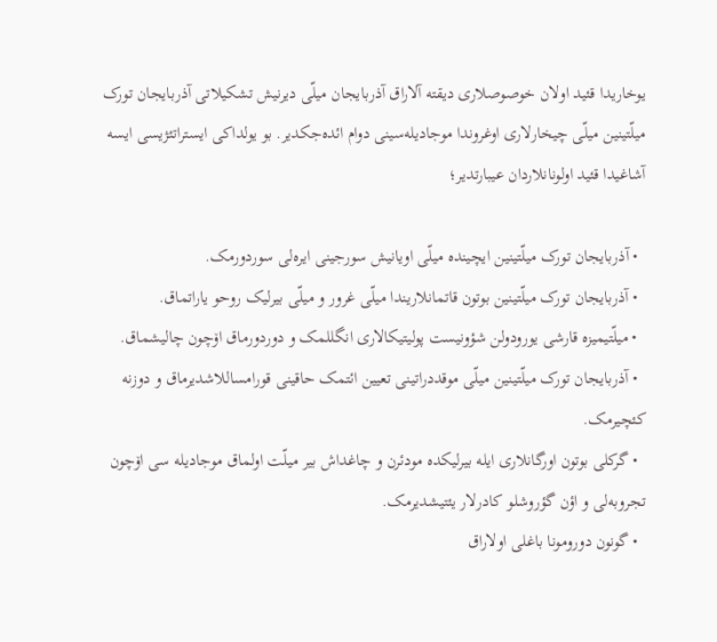یوخاریدا قئید اولان خوصوصلاری دیقته آلاراق آذربایجان میلّی دیرنیش تشکیلاتی آذربایجان تورک میلّتینین میلّی چیخارلاری اوغروندا موجادیله‌سینی دوام ائده‌جکدیر. بو یولداکی ایستراتئژیسی ایسه آشاغیدا قئید اولونانلاردان عیبارتدیر؛

  • آذربایجان تورک میلّتینین ایچینده میلّی اویانیش سورجینی ایره‌لی سوردورمک.
  • آذربایجان تورک میلّتینین بوتون قاتمانلاریندا میلّی غرور و میلّی بیرلیک روحو یاراتماق.
  • میلّتیمیزه قارشی یورودولن شؤونیست پولیتیکالاری انگللمک و دوردورماق اۆچون چالیشماق.
  • آذربایجان تورک میلّتینین میلّی موقددراتینی تعیین ائتمک حاقینی قورامساللاشدیرماق و دوزنه کئچیرمک.
  • گرکلی بوتون اورگانلاری ایله بیرلیکده مودئرن و چاغداش بیر میلّت اولماق موجادیله سی اۆچون تجروبه‌لی و اؤن گؤروشلو کادرلار یئتیشدیرمک.
  • گونون دورومونا باغلی اولاراق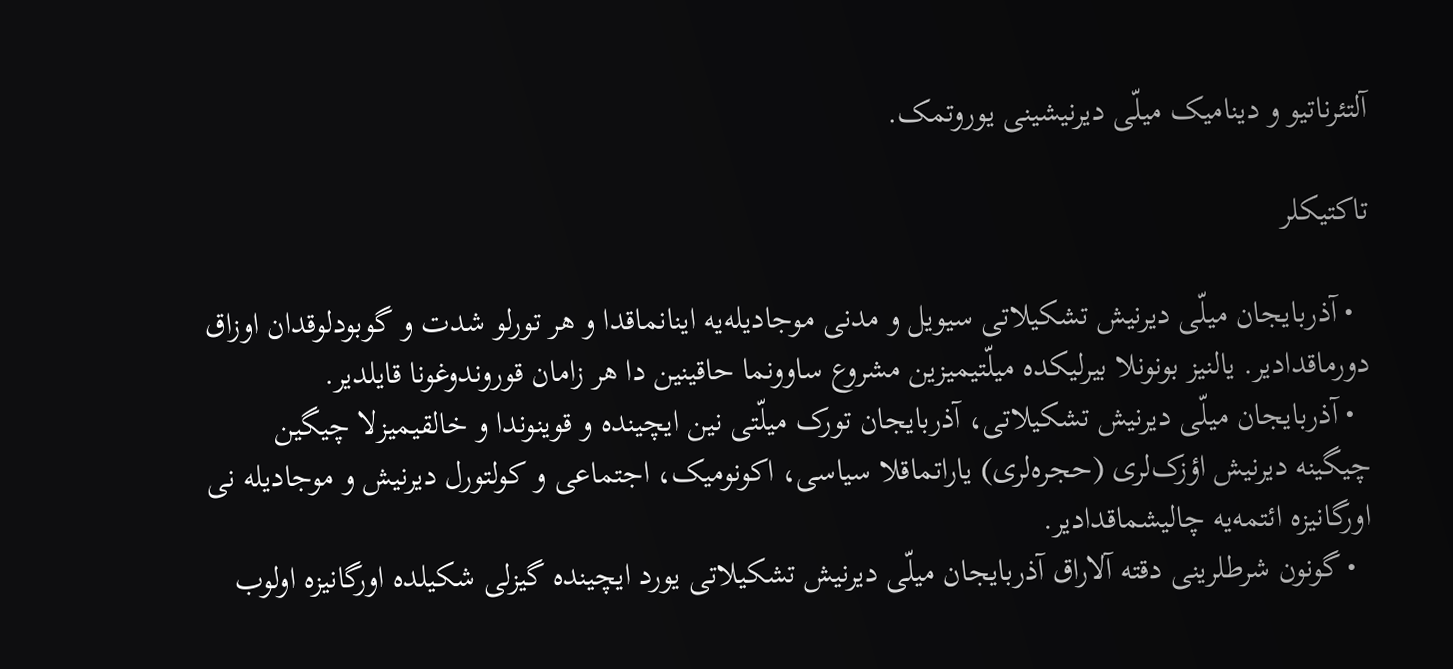آلتئرناتیو و دینامیک میلّی دیرنیشینی یوروتمک.

تاکتیکلر

  • آذربایجان میلّی دیرنیش تشکیلاتی سیویل و مدنی موجادیله‌یه اینانماقدا و هر تورلو شدت و گوبودلوقدان اوزاق دورماقدادیر. یالنیز بونونلا بیرلیکده میلّتیمیزین مشروع ساوونما حاقینین دا هر زامان قوروندوغونا قایلدیر.
  • آذربایجان میلّی دیرنیش تشکیلاتی، آذربایجان تورک میلّتی نین ایچینده و قوینوندا و خالقیمیزلا چیگین چیگینه دیرنیش اؤزک‌لری (حجره‌لری) یاراتماقلا سیاسی، اکونومیک، اجتماعی و کولتورل دیرنیش و موجادیله نی اورگانیزه ائتمه‌یه چالیشماقدادیر.
  • گونون شرطلرینی دقته آلاراق آذربایجان میلّی دیرنیش تشکیلاتی یورد ایچینده گیزلی شکیلده اورگانیزه اولوب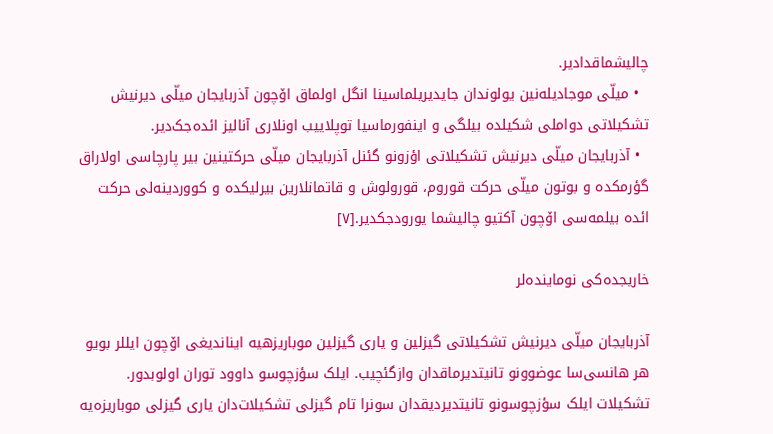چالیشماقدادیر.
  • میلّی موجادیله‌نین یولوندان جایدیریلماسینا انگل اولماق اۆچون آذربایجان میلّی دیرنیش تشکیلاتی دواملی شکیلده بیلگی و اینفورماسیا توپلاییب اونلاری آنالیز ائده‌جک‌دیر.
  • آذربایجان میلّی دیرنیش تشکیلاتی اؤزونو گئنل آذربایجان میلّی حرکتینین بیر پارچاسی اولاراق گؤرمکده و بوتون میلّی حرکت قوروم، قورولوش و قاتمانلارین بیرلیکده و کووردینه‌لی حرکت ائده بیلمه‌سی اۆچون آکتیو چالیشما یورودجکدیر.[۷]

خاریجده‌کی نوماینده‌لر

آذربایجان میلّی دیرنیش تشکیلاتی گیزلین و یاری گیزلین موباریزهیه ایناندیغی اۆچون ایللر بویو هر هانسی‌سا عوضوونو تانیتدیرماقدان وازگئچیب. ایلک سؤزچوسو داوود توران اولوبدور. تشکیلات ایلک سؤزچوسونو تانیتدیردیقدان سونرا تام گیزلی تشکیلات‌دان یاری گیزلی موباریزه‌یه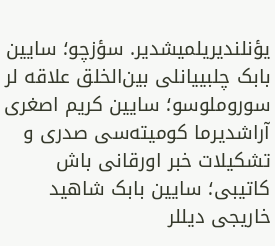یؤنلندیریلمیشدیر. سؤزچو؛ سایین بابک چلبییانلی بین‌الخلق علاقه لر سوروملوسو؛ سایین کریم اصغری آراشدیرما کومیته‌سی صدری و تشکیلات خبر اورقانی باش کاتیبی؛ سایین بابک شاهید خاریجی دیللر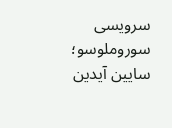سرویسی سوروملوسو؛ سایین آیدین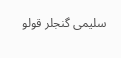سلیمی گنجلر قولو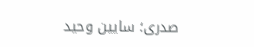صدری؛ سایین وحید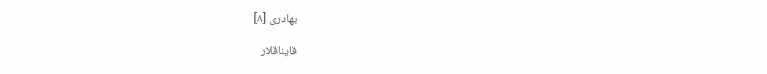بهادری [۸]

قایناقلار